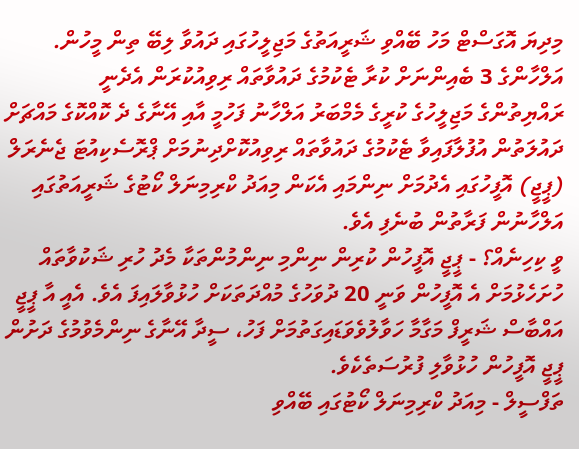މިދިޔަ އޮގަސްޓް މަހު ބޭއްވި ޝަރީއަތުގެ މަޖިލީހުގައި ދައުވާ ލިބޭ ތިން މީހުން.
އަލްހާންގެ 3 ބެއިންނަށް ކުރާ ޓެކުމުގެ ދައުވާތައް ރިވިއުކުރަން އެދެނީ
ރައްޔިތުންގެ މަޖިލީހުގެ ކުރީގެ މެމްބަރު އަލްހާނު ފަހުމީ އާއި އޭނާގެ ދެ ކޮއްކޮގެ މައްޗަށް ދައުލަތުން އުފުލާފައިވާ ޓެކުމުގެ ދައުވާތައް ރިވިއުކޮށްދިނުމަށް ޕްރޮސެކިއުޓަ ޖެނެރަލް (ޕީޖީ) އޮފީހުގައި އެދުމަށް ނިންމައި އެކަން މިއަދު ކްރިމިނަލް ކޯޓުގެ ޝަރީއަތުގައި އަލްހާނުން ފަރާތުން ބުނެފި އެވެ.
ވީ ކިހިނެއް؟ - ޕީޖީ އޮފީހުން ކުރިން ނިންމި ނިންމުންތަކާ މެދު ހުރި ޝަކުވާތައް ހުށަހެޅުމަށް އެ އޮފީހުން ވަނީ 20 ދުވަހުގެ މުއްދަތަކަށް ހުޅުވާލައިފަ އެވެ. އެއީ އާ ޕީޖީ އައްބާސް ޝަރީފް މަގާމާ ހަވާލުވެވަޑައިގަތުމަށް ފަހު، ސީދާ އޭނާގެ ނިންމެވުމުގެ ދަށުން ޕީޖީ އޮފީހުން ހުޅުވާލި ފުރުސަތެކެވެ.
ތަފްސީލް - މިއަދު ކްރިމިނަލް ކޯޓުގައި ބޭއްވި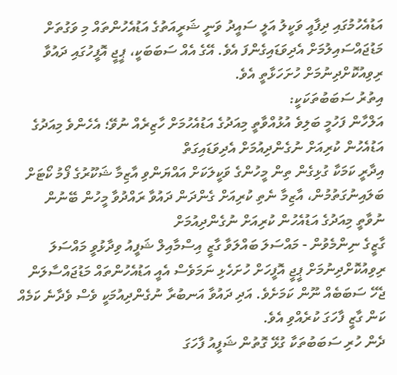އަޑުއެހުމުގައި ދިފާއީ ވަކީލު އަލީ ސައީދު ވަނީ ޝަރީއަތުގެ އަޑުއެހުންތައް މި ވަގުތަށް މަޑުޖައްސައިލުމަށް އެދިވަޑައިގެންފަ އެވެ. އޭގެ އެއް ސަބަބަކީ، ޕީޖީ އޮފީހުގައި ދައުވާ ރިވިއުކޮށްދިނުމަށް ހުށަހަޅާތީ އެވެ.
އިތުރު ސަބަބުތަކަކީ:
އަލްހާން ފަހުމީ ބަލިވެ އުޅުއްވާތީ މިއަދުގެ އަޑުއެހުމަށް ހާޒިރެއް ނުވޭ؛ އެހެންވެ މިއަދުގެ އަޑުއެހުން ކުރިއަށް ނުގެންދިއުމަށް އެދިވަޑައިގަތް
އިދާރީ ކަމަކާ ގުޅިގެން ތިން މީހުންގެ ވަކީލަކަށް އައްޔަންވި އާޒިމާ ޝަކޫރުގެ ފޯމު ކޯޓަށް ބަލައިނުގަތުމުން، އާޒިމާ ނެތި ކުރިއަށް ގެންދަން ދައުވާ ރައްދުވާ މީހުން ބޭނުން ނުވާތީ މިއަދުގެ އަޑުއެހުން ކުރިއަށް ނުގެންދިއުމަށް
ގާޒީގެ ނިންމެވުން - މައްސަލަ ބައްލަވާ ގާޒީ އިސްމާއިލް ޝަފީއު ވިދާޅުވީ މައްސަލަ ރިވިއުކޮށްދިނުމަށް ޕީޖީ އޮފީހަށް ހުށަހެޅި ނަމަވެސް އެއީ އަޑުއެހުންތައް މަޑުޖައްސާލަން ޖެހޭ ސަބަބެއް ނޫން ކަމަށެވެ. އަދި ދައުވާ އަނބުރާ ނުގެންދިއުމަކީ ވެސް ވެދާނެ ކަމެއް ކަން ގާޒީ ފާހަގަ ކުރެއްވި އެވެ.
ދެން ހުރި ސަބަބުތަކާ ގުޅޭ ގޮތުން ޝަފީއު ފާހަގަ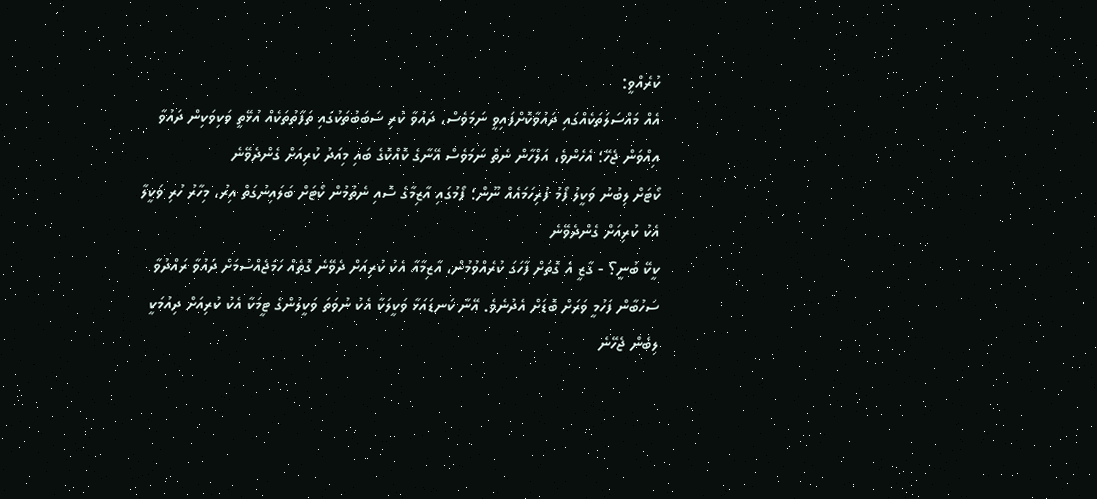ކުރެއްވީ:
އެއް މައްސަލަތަކެއްގައި ދައުވާކޮށްފައިވީ ނަމަވެސް، ދައުވާ ކުރި ސަބަބުތަކުގައި ތަފާތުތަކެއް އުޅޭތީ ވަކިވަކިން ދައުވާ އިއްވަން ޖެހޭ؛ އެހެންވެ، އަލްހާން ނެތް ނަމަވެސް އޭނާގެ ކޮއްކޮގެ ބައި މިއަދު ކުރިއަށް ގެންދެވޭނެ
ކޯޓަށް ލިބުނު ވަކީލު ފޯމު ފުރިހަމައެއް ނޫން؛ ފޯމުގައި އާޒިމާގެ ސޮއި ނެތުމުން ކޯޓަށް ބަލައިނުގަތް އިރު، މިހާރު ހުރި ވަކީލާ އެކު ކުރިއަށް ގެންދެވޭނެ
ކީކޭ ބުނީ؟ - ގާޒީ އެ ގޮތަށް ފާހަގަ ކުރެއްވުމުން، އާޒިމާއާ އެކު ކުރިއަށް ދެވޭނެ ގޮތެއް ހަމަޖެއްސުމަށް ދައުވާ ރައްދުވާ ސަހުބާން ފަހުމީ ވަރަށް ބޮޑަށް އެދުނެވެ. އޭނާ ކަނޑައަޅާ ވަކީލަކާ އެކު ނުވަތަ ވަކީލުންގެ ޓީމަކާ އެކު ކުރިއަށް ދިއުމަކީ ލިބެން ޖެހޭނެ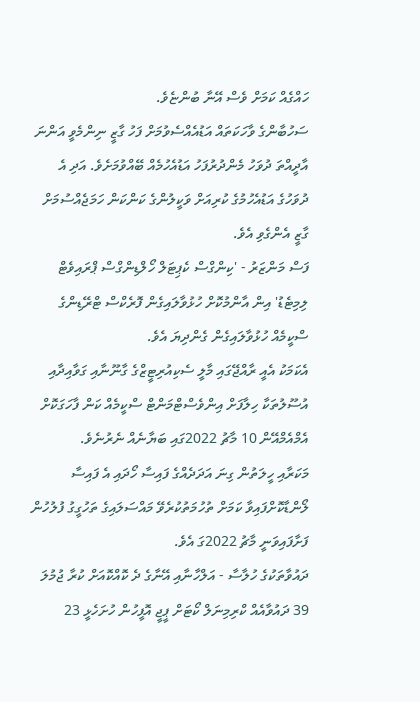ހައްގެއް ކަމަށް ވެސް އޭނާ ބުންޏެވެ.
ސަހުބާންގެ ވާހަކަތައް އަޑުއެއްސެވުމަށް ފަހު ގާޒީ ނިންމެވީ އަންނަ އާދީއްތަ ދުވަހު މެންދުރުފަހު އަޑުއެހުމެއް ބޭއްވުމަށެވެ. އަދި އެ ދުވަހުގެ އަޑުއެހުމުގެ ކުރިއަށް ވަކީލުންގެ ކަންކަން ހަމަޖެއްސުމަށް ގާޒީ އެންގެވި އެވެ.
ފަސް މަންޒަރު - 'ކިންގްސް ކެޕިޓަލް ހޯލްޑިންގްސް ޕްރައިވެޓް ލިމިޓެޑު' އިން އާންމުކޮށް ހުޅުވާލައިގެން ފޮރެކްސް ޓްރޭޑިންގެ ސްކީމެއް ހުޅުވާލައިގެން ގެންދިޔަ އެވެ.
އެކަމަކު އެއީ ރާއްޖޭގައި މާލީ ސެކިއުރިޓީޒްގެ ގާނޫނާއި ގަވާއިދާއި އުސޫލުތަކާ ހިލާފަށް އިންވެސްޓްމަންޓް ސްކީމެއް ކަން ފާހަގަކޮށް އެމްއެމްއޭން 10 މާޗު 2022ގައި ބަޔާނެއް ނެރުނެވެ.
މަކަރާއި ހީލަތުން ގިނަ އަދަދެއްގެ ފައިސާ ހޯދައި އެ ފައިސާ ލޯންޑާކޮށްފައިވާ ކަމަށް ތުހުމަތުކުރެވޭ މައްސަލައިގެ ތަހުގީގު ފުލުހުން ފަށާފައިވަނީ މާޗު 2022ގަ އެވެ.
ދައުވާތަކުގެ ހުލާސާ - އަލްހާނާއި އޭނާގެ ދެ ކޮއްކޮއަށް ކުރާ ޖުމުލަ 39 ދައުވާއެއް ކްރިމިނަލް ކޯޓަށް ޕީޖީ އޮފީހުން ހުށަހެޅީ 23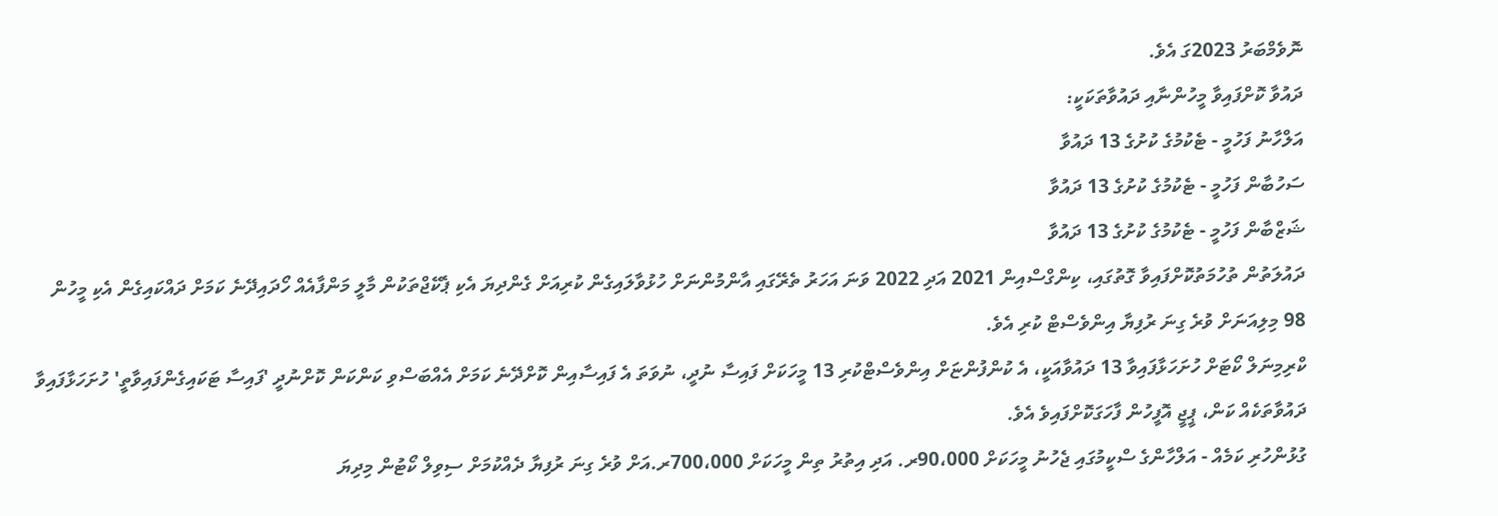ނޮވެމްބަރު 2023ގަ އެވެ.
ދައުވާ ކޮށްފައިވާ މީހުންނާއި ދައުވާތަކަކީ:
އަލްހާނު ފަހުމީ - ޓެކުމުގެ ކުށުގެ 13 ދައުވާ
ސަހުބާން ފަހުމީ - ޓެކުމުގެ ކުށުގެ 13 ދައުވާ
ޝަޒްބާން ފަހުމީ - ޓެކުމުގެ ކުށުގެ 13 ދައުވާ
ދައުލަތުން ތުހުމަތުކޮށްފައިވާ ގޮތުގައި، ކިންގްސްއިން 2021 އަދި 2022 ވަނަ އަހަރު ތެރޭގައި އާންމުންނަށް ހުޅުވާލައިގެން ކުރިއަށް ގެންދިޔަ އެކި ޕެކޭޖްތަކުން މާލީ މަންފާއެއް ހޯދައިދޭނެ ކަމަށް ދައްކައިގެން އެކި މީހުން 98 މިލިއަނަށް ވުރެ ގިނަ ރުފިޔާ އިންވެސްޓް ކުރި އެވެ.
ކްރިމިނަލް ކޯޓަށް ހުށަހަޅާފައިވާ 13 ދައުވާއަކީ، އެ ކުންފުންޏަށް އިންވެސްޓްކުރި 13 މީހަކަށް ފައިސާ ނުދީ، ނުވަތަ އެ ފައިސާއިން ކޮށްދޭނެ ކަމަށް އެއްބަސްވި ކަންކަން ކޮށްނުދީ 'ފައިސާ ޓަކައިގެންފައިވާތީ' ހުށަހަޅާފައިވާ ދައުވާތަކެއް ކަން، ޕީޖީ އޮފީހުން ފާހަގަކޮށްފައިވެ އެވެ.
ގުޅުންހުރި ކަމެއް - އަލްހާންގެ ސްކީމުގައި ޖެހުނު މީހަކަށް 90،000ރ. އަދި އިތުރު ތިން މީހަކަށް 700،000ރ.އަށް ވުރެ ގިނަ ރުފިޔާ ދެއްކުމަށް ސިވިލް ކޯޓުން މިދިޔަ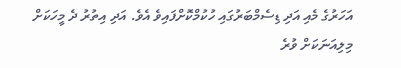އަހަރުގެ މެއި އަދި ޑިސެމްބަރުގައި ހުކުމްކޮށްފައިވެ އެވެ. އަދި އިތުރު ދެ މީހަކަށް މިލިއަނަކަށް ވުރެ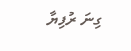ގިނަ ރުފިޔާ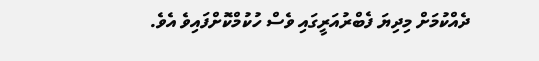ދެއްކުމަށް މިދިޔަ ފެބްރުއަރީގައި ވެސް ހުކުމްކޮށްފައިވެ އެވެ.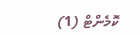ކޮމެންޓް (1)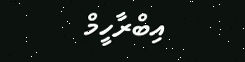އިބްރާހީމް